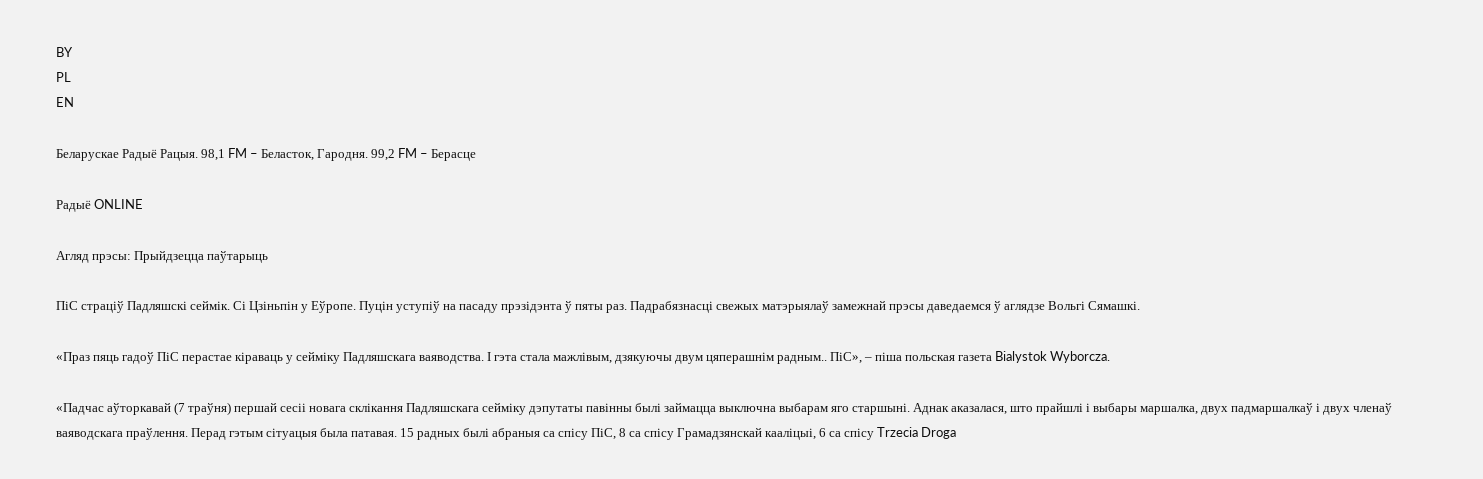BY
PL
EN

Беларускае Радыё Рацыя. 98,1 FM – Беласток, Гародня. 99,2 FM – Берасце

Радыё ONLINE

Агляд прэсы: Прыйдзецца паўтарыць

ПіС страціў Падляшскі сеймік. Сі Цзіньпін у Еўропе. Пуцін уступіў на пасаду прэзідэнта ў пяты раз. Падрабязнасці свежых матэрыялаў замежнай прэсы даведаемся ў аглядзе Вольгі Сямашкі.

«Праз пяць гадоў ПіС перастае кіраваць у сейміку Падляшскага ваяводства. І гэта стала мажлівым, дзякуючы двум цяперашнім радным.. ПіС», – піша польская газета Bialystok Wyborcza.

«Падчас аўторкавай (7 траўня) першай сесіі новага склікання Падляшскага сейміку дэпутаты павінны былі займацца выключна выбарам яго старшыні. Аднак аказалася, што прайшлі і выбары маршалка, двух падмаршалкаў і двух членаў ваяводскага праўлення. Перад гэтым сітуацыя была патавая. 15 радных былі абраныя са спісу ПіС, 8 са спісу Грамадзянскай кааліцыі, 6 са спісу Trzecia Droga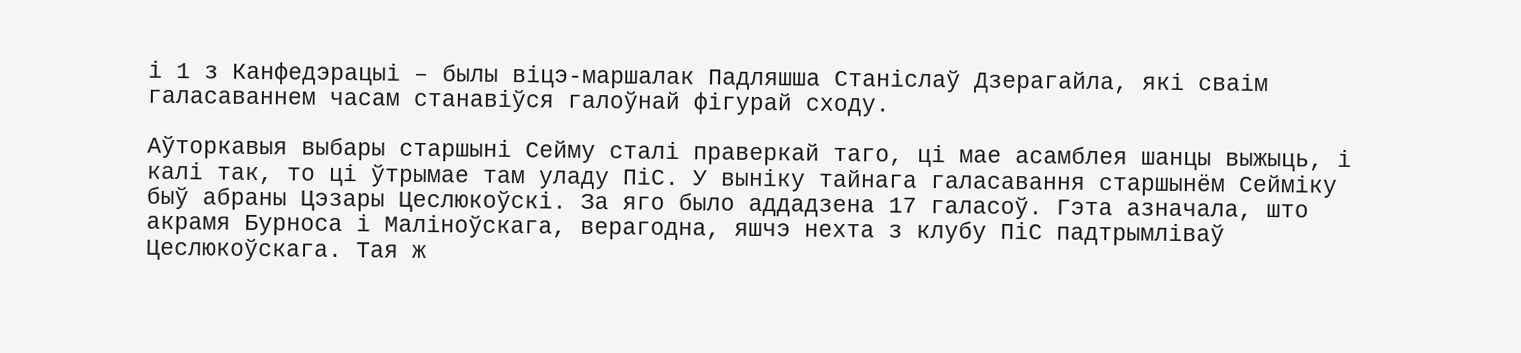і 1 з Канфедэрацыі – былы віцэ-маршалак Падляшша Станіслаў Дзерагайла, які сваім галасаваннем часам станавіўся галоўнай фігурай сходу.

Аўторкавыя выбары старшыні Сейму сталі праверкай таго, ці мае асамблея шанцы выжыць, і калі так, то ці ўтрымае там уладу ПіС. У выніку тайнага галасавання старшынём Сейміку быў абраны Цэзары Цеслюкоўскі. За яго было аддадзена 17 галасоў. Гэта азначала, што акрамя Бурноса і Маліноўскага, верагодна, яшчэ нехта з клубу ПіС падтрымліваў Цеслюкоўскага. Тая ж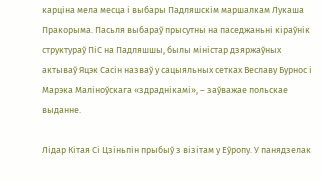карціна мела месца і выбары Падляшскім маршалкам Лукаша Пракорыма. Пасьля выбараў прысутны на паседжаньні кіраўнік структураў ПіС на Падляшшы, былы міністар дзяржаўных актываў Яцэк Сасін назваў у сацыяльных сетках Веславу Бурнос і Марэка Маліноўскага «здраднікамі», – заўважае польскае выданне.

Лідар Кітая Сі Цзіньпін прыбыў з візітам у Еўропу. У панядзелак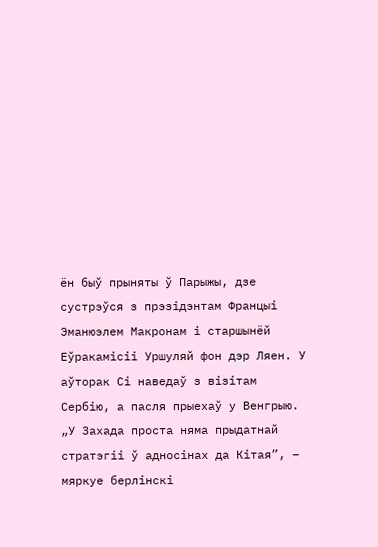ён быў прыняты ў Парыжы, дзе сустрэўся з прэзідэнтам Францыі Эманюэлем Макронам і старшынёй Еўракамісіі Уршуляй фон дэр Ляен. У аўторак Сі наведаў з візітам Сербію, а пасля прыехаў у Венгрыю. „У Захада проста няма прыдатнай стратэгіі ў адносінах да Кітая”, – мяркуе берлінскі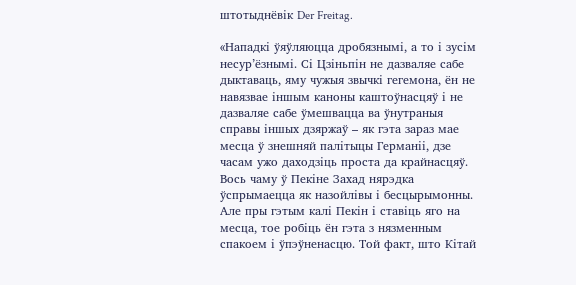штотыднёвік Der Freitag.

«Нападкі ўяўляюцца дробязнымі, а то і зусім несур’ёзнымі. Сі Цзіньпін не дазваляе сабе дыктаваць, яму чужыя звычкі гегемона, ён не навязвае іншым каноны каштоўнасцяў і не дазваляе сабе ўмешвацца ва ўнутраныя справы іншых дзяржаў – як гэта зараз мае месца ў знешняй палітыцы Германіі, дзе часам ужо даходзіць проста да крайнасцяў. Вось чаму ў Пекіне Захад нярэдка ўспрымаецца як назойлівы і бесцырымонны. Але пры гэтым калі Пекін і ставіць яго на месца, тое робіць ён гэта з нязменным спакоем і ўпэўненасцю. Той факт, што Кітай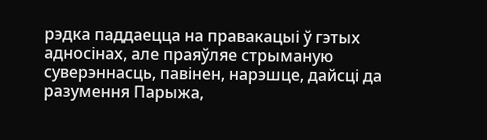рэдка паддаецца на правакацыі ў гэтых адносінах, але праяўляе стрыманую суверэннасць, павінен, нарэшце, дайсці да разумення Парыжа,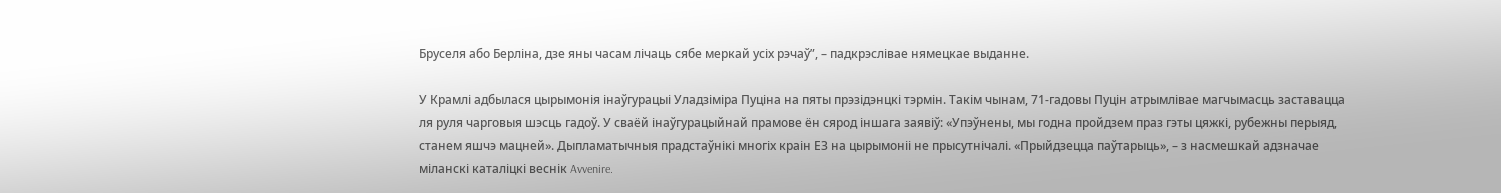Бруселя або Берліна, дзе яны часам лічаць сябе меркай усіх рэчаў”, – падкрэслівае нямецкае выданне.

У Крамлі адбылася цырымонія інаўгурацыі Уладзіміра Пуціна на пяты прэзідэнцкі тэрмін. Такім чынам, 71-гадовы Пуцін атрымлівае магчымасць заставацца ля руля чарговыя шэсць гадоў. У сваёй інаўгурацыйнай прамове ён сярод іншага заявіў: «Упэўнены, мы годна пройдзем праз гэты цяжкі, рубежны перыяд, станем яшчэ мацней». Дыпламатычныя прадстаўнікі многіх краін ЕЗ на цырымоніі не прысутнічалі. «Прыйдзецца паўтарыць», – з насмешкай адзначае міланскі каталіцкі веснік Avvenire.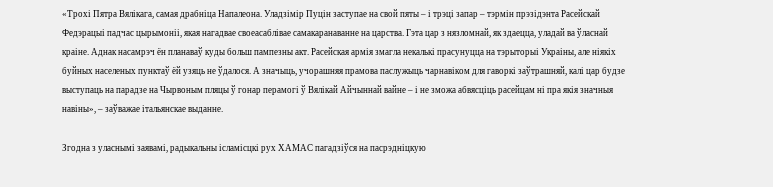«Трохі Пятра Вялікага, самая драбніца Напалеона. Уладзімір Пуцін заступае на свой пяты – і трэці запар – тэрмін прэзідэнта Расейскай Федэрацыі падчас цырымоніі, якая нагадвае своеасаблівае самакаранаванне на царства. Гэта цар з нязломнай, як здаецца, уладай ва ўласнай краіне. Аднак насамрэч ён планаваў куды больш пампезны акт. Расейская армія змагла некалькі прасунуцца на тэрыторыі Украіны, але ніякіх буйных населеных пунктаў ёй узяць не ўдалося. А значыць, учорашняя прамова паслужыць чарнавіком для гаворкі заўтрашняй, калі цар будзе выступаць на парадзе на Чырвоным пляцы ў гонар перамогі ў Вялікай Айчыннай вайне – і не зможа абвясціць расейцам ні пра якія значныя навіны», – заўважае італьянскае выданне.

Згодна з уласнымі заявамі, радыкальны ісламісцкі рух ХАМАС пагадзіўся на пасрэдніцкую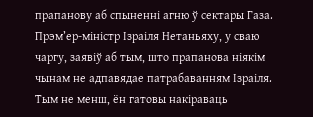прапанову аб спыненні агню ў сектары Газа. Прэм’ер-міністр Ізраіля Нетаньяху, у сваю чаргу, заявіў аб тым, што прапанова ніякім чынам не адпавядае патрабаванням Ізраіля. Тым не менш, ён гатовы накіраваць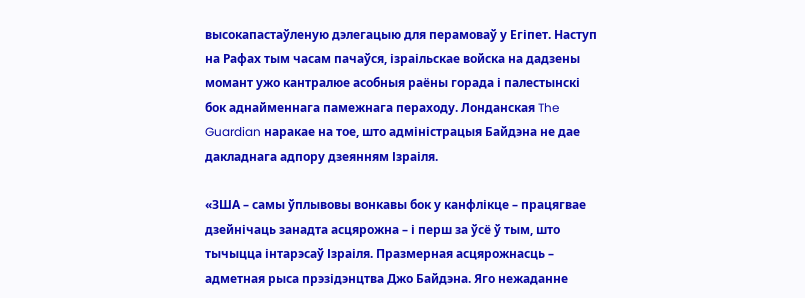высокапастаўленую дэлегацыю для перамоваў у Егіпет. Наступ на Рафах тым часам пачаўся, ізраільскае войска на дадзены момант ужо кантралюе асобныя раёны горада і палестынскі бок аднайменнага памежнага пераходу. Лонданская The Guardian наракае на тое, што адміністрацыя Байдэна не дае дакладнага адпору дзеянням Ізраіля.

«ЗША – самы ўплывовы вонкавы бок у канфлікце – працягвае дзейнічаць занадта асцярожна – і перш за ўсё ў тым, што тычыцца інтарэсаў Ізраіля. Празмерная асцярожнасць – адметная рыса прэзідэнцтва Джо Байдэна. Яго нежаданне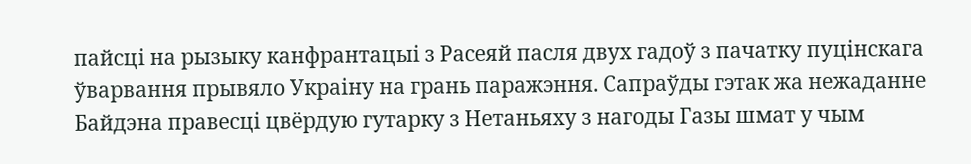пайсці на рызыку канфрантацыі з Расеяй пасля двух гадоў з пачатку пуцінскага ўварвання прывяло Украіну на грань паражэння. Сапраўды гэтак жа нежаданне Байдэна правесці цвёрдую гутарку з Нетаньяху з нагоды Газы шмат у чым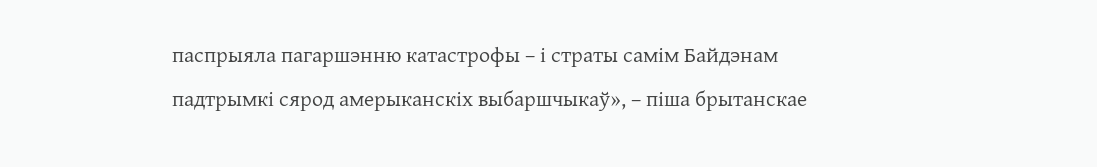паспрыяла пагаршэнню катастрофы – і страты самім Байдэнам падтрымкі сярод амерыканскіх выбаршчыкаў», – піша брытанскае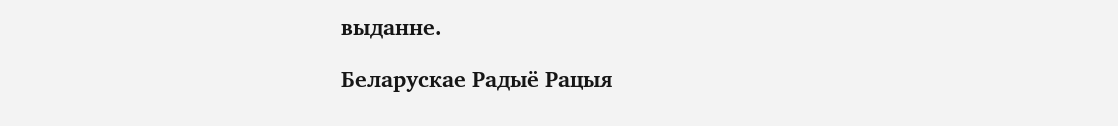выданне.

Беларускае Радыё Рацыя